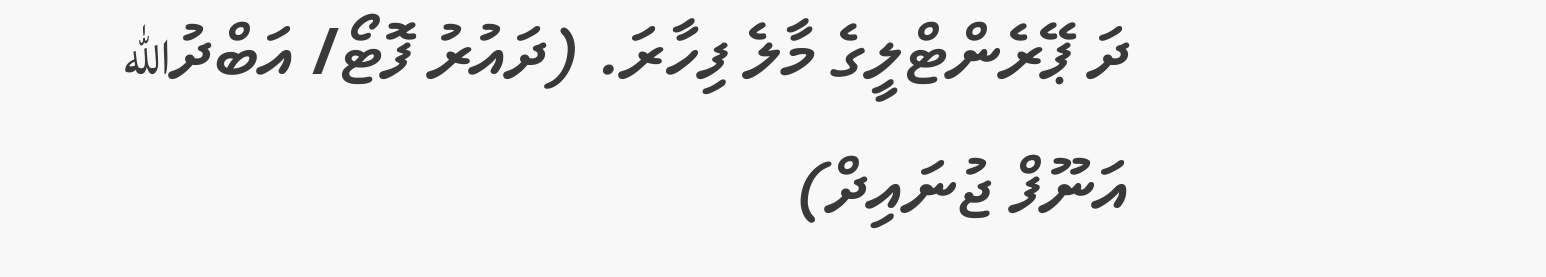ދަ ޕޭރެންޓްލީގެ މާލެ ފިހާރަ. (ދައުރު ފޮޓޯ/ އަބްދުالله އަނޫފް ޖުނައިދް)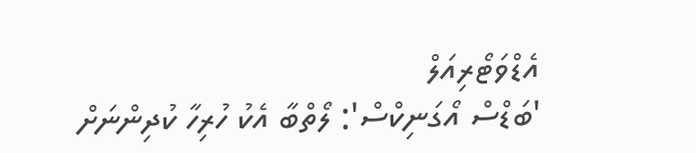އެޑްވަޓޯރިއަލް
'ބަޑްސް އޯގަނިކްސް': ލޯތްބާ އެކު ހުރިހާ ކުދިންނަށް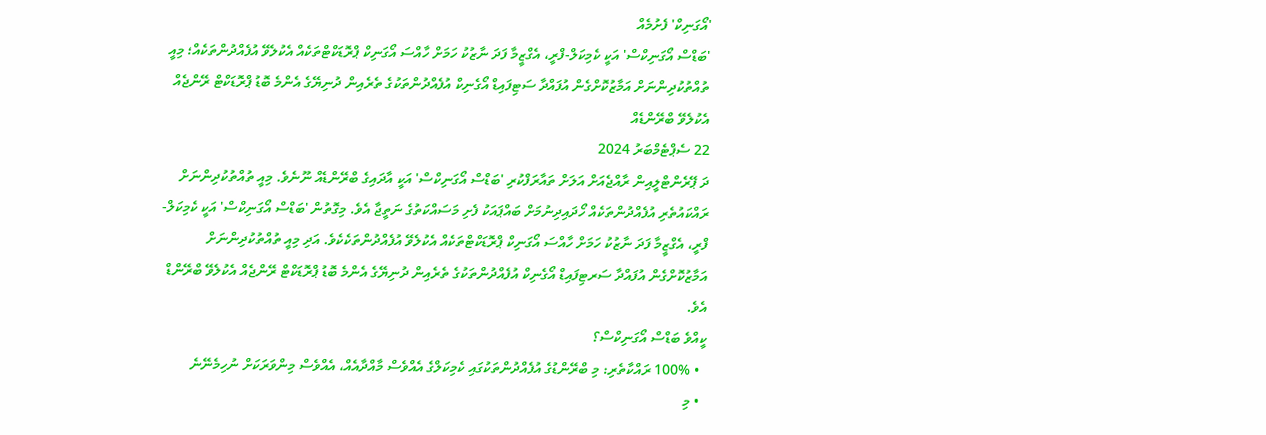'އޯގަނިކް' ފެށުމެއް
'ބަޑްސް އޯގަނިކްސް' އަކީ ކެމިކަލް-ފްރީ، އެގްޒީމާ ފަދަ ނާޒުކު ހަމަށް ހާއްސަ އޯގަނިކް ޕްރޮޑަކްޓްތަކެއް އެކުލެވޭ އުފެއްދުންތަކެއް؛ މިއީ ތުއްތުކުދިންނަށް އަމާޒުކޮށްގެން އުފައްދާ ސަޓިފައިޑް އޯގެނިކް އުފެއްދުންތަކުގެ ތެރެއިން ދުނިޔޭގެ އެންމެ ބޮޑު ޕްރޮޑަކްޓް ރޭންޖެއް އެކުލެވޭ ބްރޭންޑެއް
22 ސެޕްޓެމްބަރު 2024
ދަ ޕޭރެންޓްލީއިން ރާއްޖެއަށް އަލަށް ތައާރަފްކުރި 'ބަޑްސް އޯގަނިކްސް' އަކީ އާދައިގެ ބްރޭންޑެއް ނޫނެވެ. މިއީ ތުއްތުކުދިންނަށް ރައްކައުތެރި އުފެއްދުންތަކެއް ހޯދައިދިނުމަށް ބައްޕައަކު ފެށި މަސައްކަތުގެ ނަތީޖާ އެވެ. މިގޮތުން 'ބަޑްސް އޯގަނިކްސް' އަކީ ކެމިކަލް-ފްރީ، އެގްޒީމާ ފަދަ ނާޒުކު ހަމަށް ހާއްސަ އޯގަނިކް ޕްރޮޑަކްޓްތަކެއް އެކުލެވޭ އުފެއްދުންތަކެކެވެ. އަދި މިއީ ތުއްތުކުދިންނަށް އަމާޒުކޮށްގެން އުފައްދާ ސަރޓިފައިޑް އޯގެނިކް އުފެއްދުންތަކުގެ ތެރެއިން ދުނިޔޭގެ އެންމެ ބޮޑު ޕްރޮޑަކްޓް ރޭންޖެއް އެކުލެވޭ ބްރޭންޑް އެވެ.
ކީއްވެ ބަޑްސް އޯގަނިކްސް؟
  • 100% ރައްކާތެރި: މި ބްރޭންޑުގެ އުފެއްދުންތަކުގައި ކެމިކަލްގެ އެއްވެސް މާއްދާއެއް، އެއްވެސް މިންވަރަކަށް ނުހިމެނޭނެ
  • މި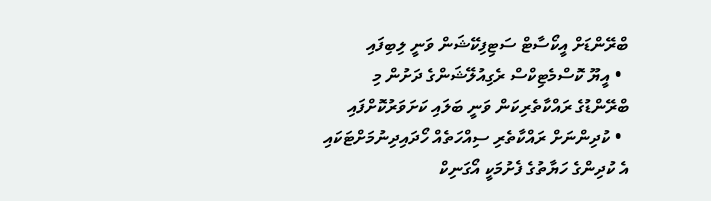ބްރޭންޑަށް އީކޯސާޓް ސަޓިފިކޭޝަން ވަނީ ލިބިފައި
  • އީޔޫ ކޮސްމެޓިކްސް ރެގިއުލޭޝަންގެ ދަށުން މި ބްރޭންޑުގެ ރައްކާތެރިކަން ވަނީ ބަލައި ކަށަވަރުކޮށްފައި
  • ކުދިންނަށް ރައްކާތެރި ސިއްހަތެއް ހޯދައިދިނުމަށްޓަކައި އެ ކުދިންގެ ހަޔާތުގެ ފެށުމަކީ އޯގަނިކް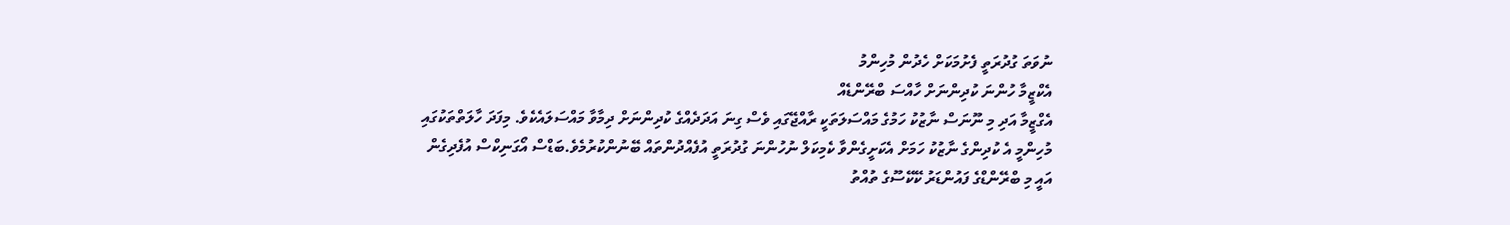ނުވަތަ ގުދުރަތީ ފެށުމަކަށް ހެދުން މުހިންމު
އެކްޒީމާ ހުންނަ ކުދިންނަށް ހާއްސަ ބްރޭންޑެއް
އެގްޒީމާ އަދި މި ނޫނަސް ނާޒުކު ހަމުގެ މައްސަލަތަކީ ރާއްޖޭގައި ވެސް ގިނަ އަދަދެއްގެ ކުދިންނަށް ދިމާވާ މައްސަލައެކެވެ. މިފަދަ ހާލަތްތަކުގައި މުހިންމީ އެ ކުދިންގެ ނާޒުކު ހަމަށް އެކަށީގެންވާ ކެމިކަލް ނުހުންނަ ގުދުރަތީ އުފެއްދުންތައް ބޭނުންކުރުމެވެ.ބަޑްސް އޯގަނިކްސް އުފެދިގެން އައީ މި ބްރޭންޑްގެ ފައުންޑަރު ކޭކޭސޫގެ ތުއްތު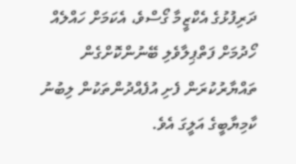ދަރިފުޅުގެ އެކްޒީމާ ގޯސްވެ، އެކަމަށް ހައްލެއް ހޯދުމަށް ފަތްޕިލާވެލި ބޭނުންކޮށްގެން ތައްޔާރުކުރަން ފެށި އުފެއްދުންތަކުން ލިބުނު ކާމިޔާބީގެ އަލީގަ އެވެ.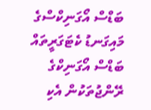ބަޑްސް އޯގަނިކްސްގެ މައިގަނޑު ކެޓަގަރީތައް
ބަޑްސް އޯގަނިކްގެ ރޭންޖުތަކުން އެކި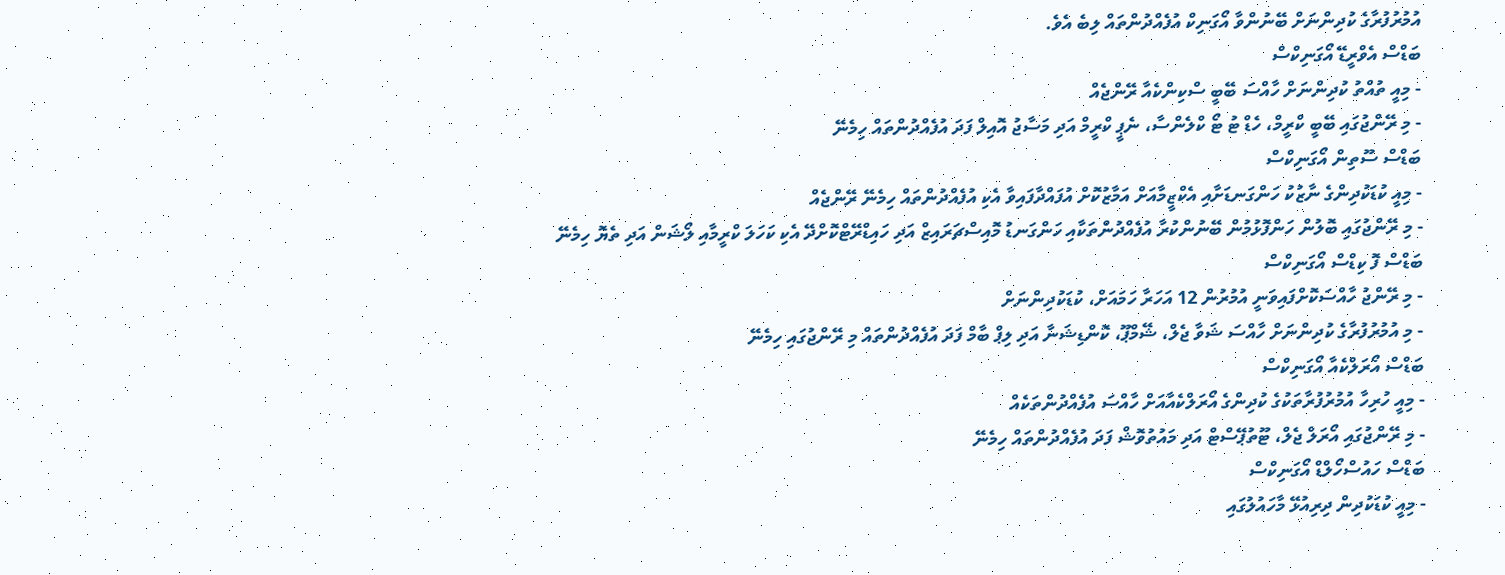އުމުރުފުރާގެ ކުދިންނަށް ބޭނުންވާ އޯގަނިކް އުފެއްދުންތައް ލިބެ އެވެ.
ބަޑްސް އެވްރީޑޭ އޯގަނިކްސް
- މިއީ ތުއްތު ކުދިންނަށް ހާއްސަ ބޭބީ ސްކިންކެއާ ރޭންޖެއް
- މި ރޭންޖުގައި ބޭބީ ކްރީމް، ހެޑް ޓު ޓޯ ކްލެންސާ، ނެޕީ ކްރީމް އަދި މަސާޖު އޮއިލް ފަދަ އުފެއްދުންތައް ހިމެނޭ
ބަޑްސް ސޫތިން އޯގަނިކްސް
- މިއީ ކުޑަކުދިންގެ ނާޒުކު ހަންގަނޑަށާއި އެކްޒީމާއަށް އަމާޒުކޮށް އުފައްދާފައިވާ އެކި އުފެއްދުންތައް ހިމެނޭ ރޭންޖެއް
- މި ރޭންޖުގައި ބޮލުން ހަންފޮޅުމުން ބޭނުންކުރާ އުފެއްދުންތަކާއި ހަންގަނޑު މޮއިސްޗަރައިޒް އަދި ހައިޑްރޭޓްކޮށްދޭ އެކި ކަހަލަ ކްރީމާއި ލޯޝަން އަދި ތެޔޮ ހިމެނޭ
ބަޑްސް ފޮ ކިޑްސް އޯގަނިކްސް
- މި ރޭންޖު ހާއްސަކޮށްފައިވަނީ އުމުރުން 12 އަހަރާ ހަމައަށް، ކުޑަކުދިންނަށް
- މި އުމުރުފުރާގެ ކުދިންނަށް ހާއްސަ ޝަވާ ޖެލް، ޝޭމްޕޫ، ކޮންޑިޝަނާ އަދި ލިޕް ބާމް ފަދަ އުފެއްދުންތައް މި ރޭންޖުގައި ހިމެނޭ
ބަޑްސް އޯރަލްކެއާ އޯގަނިކްސް
- މިއީ ހުރިހާ އުމުރުފުރާތަކުގެ ކުދިންގެ އޯރަލްކެއާއަށް ހާއްސަ އުފެއްދުންތަކެއް
- މި ރޭންޖުގައި އޯރަލް ޖެލް، ޓޫތުޕޭސްޓް އަދި މައުތުވޮޝް ފަދަ އުފެއްދުންތައް ހިމެނޭ
ބަޑްސް ހައުސްހޯލްޑް އޯގަނިކްސް
- މިއީ ކުޑަކުދިން ދިރިއުޅޭ މާހައުލުގައި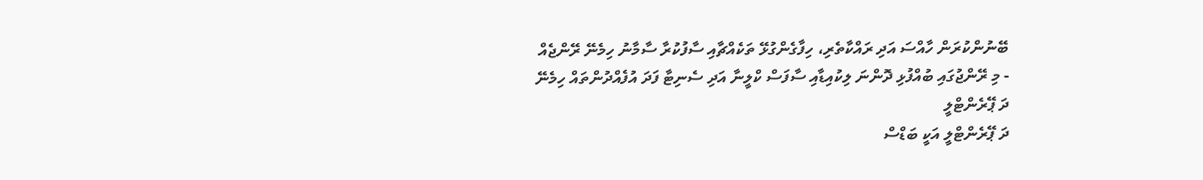ބޭނުންކުރަން ހާއްސަ އަދި ރައްކާތެރި، ހިފާގެންގުޅޭ ތަކެއްޗާއި ސާފުކުރާ ސާމާނު ހިމެނޭ ރޭންޖެއް
- މި ރޭންޖުގައި ބުއްފުޅި ދޮންނަ ލިކުއިޑާއި ސާފަސް ކްލީނާ އަދި ސެނިޓާ ފަދަ އުފެއްދުންތައް ހިމެނޭ
ދަ ޕޭރެންޓްލީ
ދަ ޕޭރެންޓްލީ އަކީ ބަޑްސް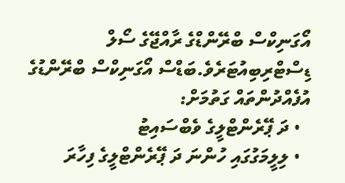އޯގަނިކްސް ބްރޭންޑްގެ ރާއްޖޭގެ ސޯލް ޑިސްޓްރިބިއުޓަރެވެ.ބަޑްސް އޯގަނިކްސް ބްރޭންޑުގެ އުފެއްދުންތައް ގަތުމަށް:
  • ދަ ޕޭރެންޓްލީގެ ވެބްސައިޓު
  • ލިލީމަގުގައި ހުންނަ ދަ ޕޭރެންޓްލީގެ ފިހާރަ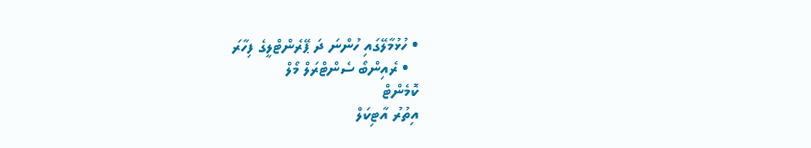• ހުޅުމާލޭގައި ހުންނަ ދަ ޕޭރެންޓްލީގެ ފިހާރަ
  • ރެއިންބޯ ސެންޓްރަލް މޯލް
ކޮމެންޓް
އިތުރު އާޓިކަލް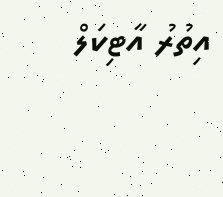އިތުރު އާޓިކަލް